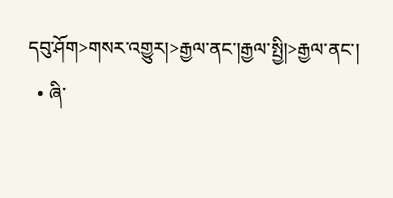དབུ་ཤོག>གསར་འགྱུར།>རྒྱལ་ནང་།རྒྱལ་སྤྱི།>རྒྱལ་ནང་།
  • ཞི་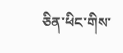ཅིན་ཕིང་གིས་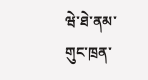ཝེ་ཐེ་ནམ་གུང་ཁྲན་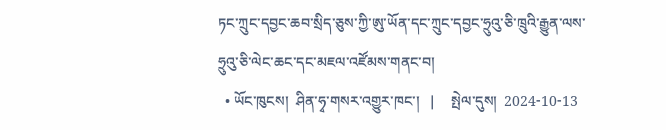ཏང་ཀྲུང་དབྱང་ཆབ་སྲིད་ཅུས་ཀྱི་ཨུ་ཡོན་དང་ཀྲུང་དབྱང་ཧྲུའུ་ཅི་ཁྲུའི་རྒྱུན་ལས་ཧྲུའུ་ཅི་ལེང་ཆང་དང་མཇལ་འཛོམས་གནང་བ།
  • ཡོང་ཁུངས།  ཤིན་ཧྭ་གསར་འགྱུར་ཁང་།   |     སྤེལ་དུས།  2024-10-13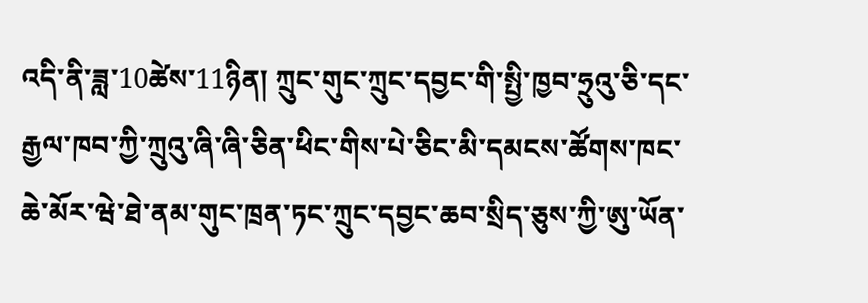འདི་ནི་ཟླ་10ཚེས་11ཉིན། ཀྲུང་གུང་ཀྲུང་དབྱང་གི་སྤྱི་ཁྱབ་ཧྲུའུ་ཅི་དང་རྒྱལ་ཁབ་ཀྱི་ཀྲུའུ་ཞི་ཞི་ཅིན་ཕིང་གིས་པེ་ཅིང་མི་དམངས་ཚོགས་ཁང་ཆེ་མོར་ཝེ་ཐེ་ནམ་གུང་ཁྲན་ཏང་ཀྲུང་དབྱང་ཆབ་སྲིད་ཅུས་ཀྱི་ཨུ་ཡོན་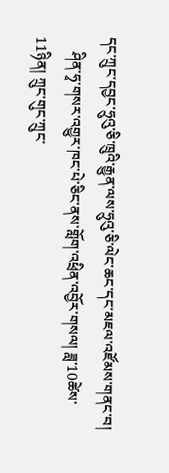དང་ཀྲུང་དབྱང་ཧྲུའུ་ཅི་ཁྲུའི་རྒྱུན་ལས་ཧྲུའུ་ཅི་ལེང་ཆང་དང་མཇལ་འཛོམས་གནང་བ།
    ཤིན་ཧྭ་གསར་འགྱུར་ཁང་པེ་ཅིང་ནས་གློག་འཕྲིན་འབྱོར་གསལ། ཟླ་10ཚེས་11ཉིན། ཀྲུང་གུང་ཀྲུང་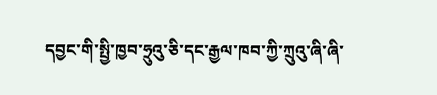དབྱང་གི་སྤྱི་ཁྱབ་ཧྲུའུ་ཅི་དང་རྒྱལ་ཁབ་ཀྱི་ཀྲུའུ་ཞི་ཞི་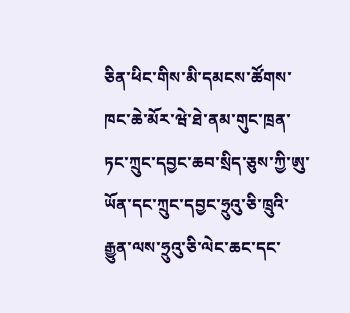ཅིན་ཕིང་གིས་མི་དམངས་ཚོགས་ཁང་ཆེ་མོར་ཝེ་ཐེ་ནམ་གུང་ཁྲན་ཏང་ཀྲུང་དབྱང་ཆབ་སྲིད་ཅུས་ཀྱི་ཨུ་ཡོན་དང་ཀྲུང་དབྱང་ཧྲུའུ་ཅི་ཁྲུའི་རྒྱུན་ལས་ཧྲུའུ་ཅི་ལེང་ཆང་དང་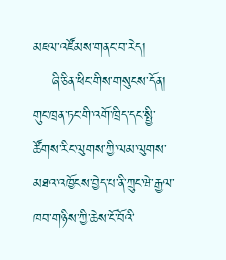མཇལ་འཛོམས་གནང་བ་རེད།
    ཞི་ཅིན་ཕིང་གིས་གསུངས་དོན། གུང་ཁྲན་ཏང་གི་འགོ་ཁྲིད་དང་སྤྱི་ཚོགས་རིང་ལུགས་ཀྱི་ལམ་ལུགས་མཐའ་འཁྱོངས་བྱེད་པ་ནི་ཀྲུང་ཝེ་རྒྱལ་ཁབ་གཉིས་ཀྱི་ཆེས་ངོ་བོའི་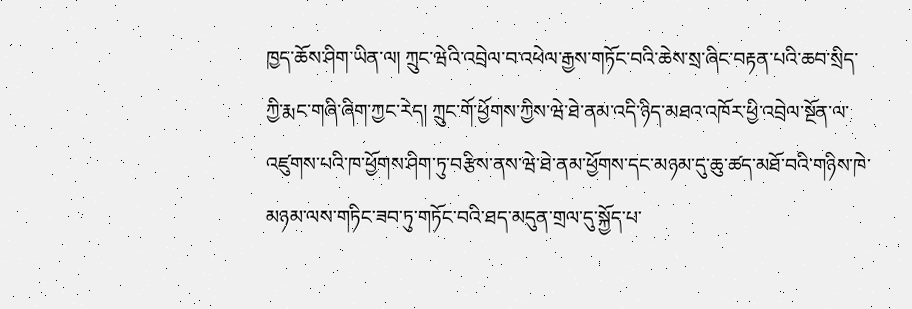ཁྱད་ཆོས་ཤིག་ཡིན་ལ། ཀྲུང་ཝེའི་འབྲེལ་བ་འཕེལ་རྒྱས་གཏོང་བའི་ཆེས་སྲ་ཞིང་བརྟན་པའི་ཆབ་སྲིད་ཀྱི་རྨང་གཞི་ཞིག་ཀྱང་རེད། ཀྲུང་གོ་ཕྱོགས་ཀྱིས་ཝེ་ཐེ་ནམ་འདི་ཉིད་མཐའ་འཁོར་ཕྱི་འབྲེལ་སྔོན་ལ་འཛུགས་པའི་ཁ་ཕྱོགས་ཤིག་ཏུ་བརྩིས་ནས་ཝེ་ཐེ་ནམ་ཕྱོགས་དང་མཉམ་དུ་ཆུ་ཚད་མཐོ་བའི་གཉིས་ཁེ་མཉམ་ལས་གཏིང་ཟབ་ཏུ་གཏོང་བའི་ཐད་མདུན་གྲལ་དུ་སྐྱོད་པ་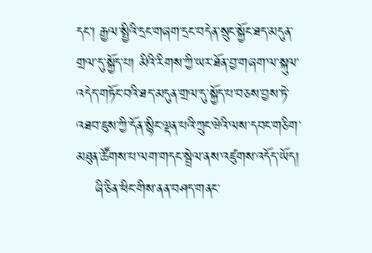དང་། རྒྱལ་སྤྱིའི་དྲང་གཞག་དྲང་བདེན་སྲུང་སྐྱོང་ཐད་མདུན་གྲལ་དུ་སྐྱོད་པ། མིའི་རིགས་ཀྱི་ཡར་ཐོན་བྱ་གཞག་ལ་སྐུལ་འདེད་གཏོང་བའི་ཐད་མདུན་གྲལ་དུ་སྐྱོད་པ་བཅས་བྱས་ཏེ་འཐབ་ཇུས་ཀྱི་དོན་སྙིང་ལྡན་པའི་ཀྲུང་ཝེའི་ལས་དབང་གཅིག་མཐུན་ཚོགས་པ་ལག་གདང་སྦྲེལ་ནས་འཛུགས་འདོད་ཡོད།
    ཞི་ཅིན་ཕིང་གིས་ནན་བཤད་གནང་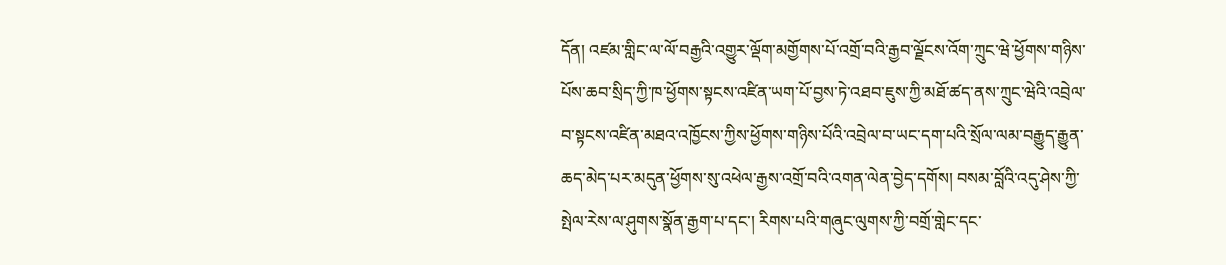དོན། འཛམ་གླིང་ལ་ལོ་བརྒྱའི་འགྱུར་ལྡོག་མགྱོགས་པོ་འགྲོ་བའི་རྒྱབ་ལྗོངས་འོག་ཀྲུང་ཝེ་ཕྱོགས་གཉིས་པོས་ཆབ་སྲིད་ཀྱི་ཁ་ཕྱོགས་སྟངས་འཛིན་ཡག་པོ་བྱས་ཏེ་འཐབ་ཇུས་ཀྱི་མཐོ་ཚད་ནས་ཀྲུང་ཝེའི་འབྲེལ་བ་སྟངས་འཛིན་མཐའ་འཁྱོངས་ཀྱིས་ཕྱོགས་གཉིས་པོའི་འབྲེལ་བ་ཡང་དག་པའི་སྲོལ་ལམ་བརྒྱུད་རྒྱུན་ཆད་མེད་པར་མདུན་ཕྱོགས་སུ་འཕེལ་རྒྱས་འགྲོ་བའི་འགན་ལེན་བྱེད་དགོས། བསམ་བློའི་འདུ་ཤེས་ཀྱི་སྤེལ་རེས་ལ་ཤུགས་སྣོན་རྒྱག་པ་དང་། རིགས་པའི་གཞུང་ལུགས་ཀྱི་བགྲོ་གླེང་དང་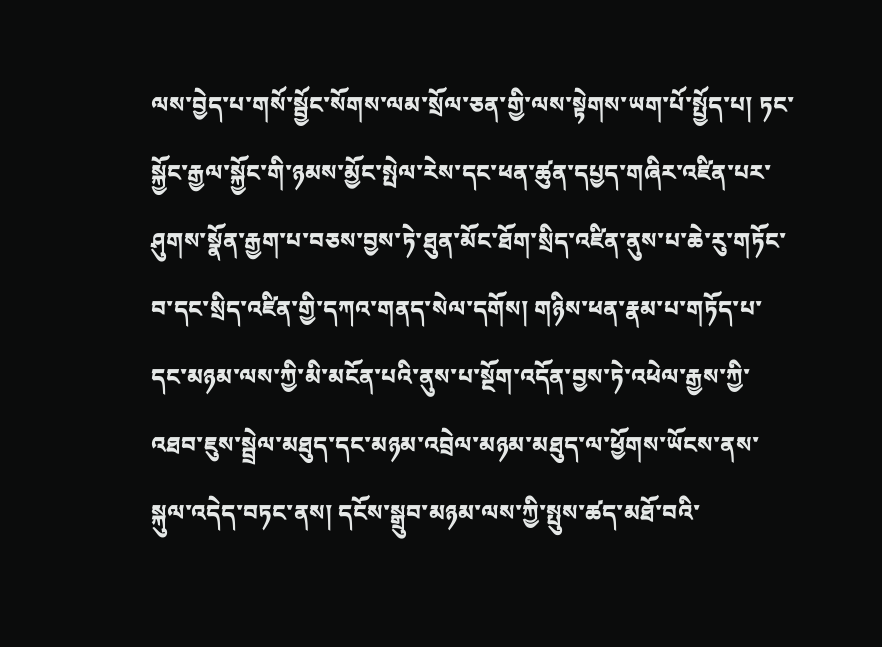ལས་བྱེད་པ་གསོ་སྦྱོང་སོགས་ལམ་སྲོལ་ཅན་གྱི་ལས་སྟེགས་ཡག་པོ་སྤྱོད་པ། ཏང་སྐྱོང་རྒྱལ་སྐྱོང་གི་ཉམས་མྱོང་སྤེལ་རེས་དང་ཕན་ཚུན་དཔྱད་གཞིར་འཛིན་པར་ཤུགས་སྣོན་རྒྱག་པ་བཅས་བྱས་ཏེ་ཐུན་མོང་ཐོག་སྲིད་འཛིན་ནུས་པ་ཆེ་རུ་གཏོང་བ་དང་སྲིད་འཛིན་གྱི་དཀའ་གནད་སེལ་དགོས། གཉིས་ཕན་རྣམ་པ་གཏོད་པ་དང་མཉམ་ལས་ཀྱི་མི་མངོན་པའི་ནུས་པ་སྔོག་འདོན་བྱས་ཏེ་འཕེལ་རྒྱས་ཀྱི་འཐབ་ཇུས་སྦྲེལ་མཐུད་དང་མཉམ་འབྲེལ་མཉམ་མཐུད་ལ་ཕྱོགས་ཡོངས་ནས་སྐུལ་འདེད་བཏང་ནས། དངོས་སྒྲུབ་མཉམ་ལས་ཀྱི་སྤུས་ཚད་མཐོ་བའི་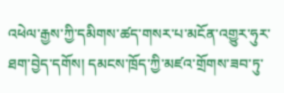འཕེལ་རྒྱས་ཀྱི་དམིགས་ཚད་གསར་པ་མངོན་འགྱུར་ཧུར་ཐག་བྱེད་དགོས། དམངས་ཁྲོད་ཀྱི་མཛའ་གྲོགས་ཟབ་ཏུ་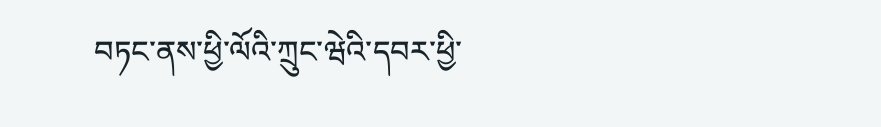བཏང་ནས་ཕྱི་ལོའི་ཀྲུང་ཝེའི་དབར་ཕྱི་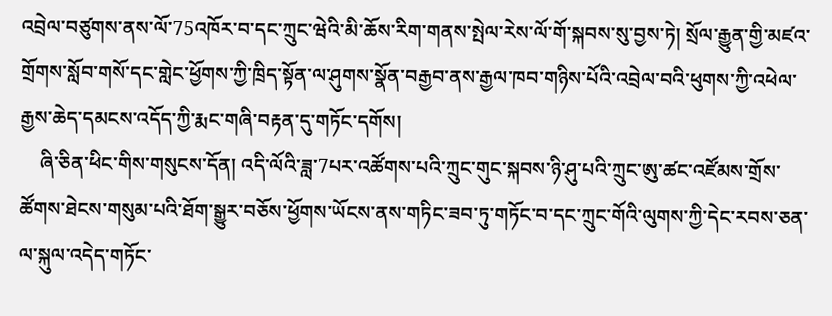འབྲེལ་བཙུགས་ནས་ལོ་75འཁོར་བ་དང་ཀྲུང་ཝེའི་མི་ཆོས་རིག་གནས་སྤེལ་རེས་ལོ་གོ་སྐབས་སུ་བྱས་ཏེ། སྲོལ་རྒྱུན་གྱི་མཛའ་གྲོགས་སློབ་གསོ་དང་གླེང་ཕྱོགས་ཀྱི་ཁྲིད་སྟོན་ལ་ཤུགས་སྣོན་བརྒྱབ་ནས་རྒྱལ་ཁབ་གཉིས་པོའི་འབྲེལ་བའི་ཕུགས་ཀྱི་འཕེལ་རྒྱས་ཆེད་དམངས་འདོད་ཀྱི་རྨང་གཞི་བརྟན་དུ་གཏོང་དགོས།
    ཞི་ཅིན་ཕིང་གིས་གསུངས་དོན། འདི་ལོའི་ཟླ་7པར་འཚོགས་པའི་ཀྲུང་གུང་སྐབས་ཉི་ཤུ་པའི་ཀྲུང་ཨུ་ཚང་འཛོམས་གྲོས་ཚོགས་ཐེངས་གསུམ་པའི་ཐོག་སྒྱུར་བཅོས་ཕྱོགས་ཡོངས་ནས་གཏིང་ཟབ་ཏུ་གཏོང་བ་དང་ཀྲུང་གོའི་ལུགས་ཀྱི་དེང་རབས་ཅན་ལ་སྐུལ་འདེད་གཏོང་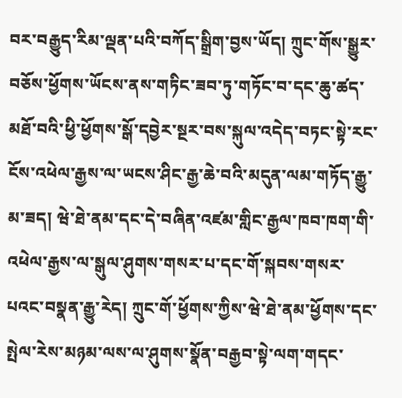བར་བརྒྱུད་རིམ་ལྡན་པའི་བཀོད་སྒྲིག་བྱས་ཡོད། ཀྲུང་གོས་སྒྱུར་བཅོས་ཕྱོགས་ཡོངས་ནས་གཏིང་ཟབ་ཏུ་གཏོང་བ་དང་ཆུ་ཚད་མཐོ་བའི་ཕྱི་ཕྱོགས་སྒོ་དབྱེར་སྔར་བས་སྐུལ་འདེད་བཏང་སྟེ་རང་ངོས་འཕེལ་རྒྱས་ལ་ཡངས་ཤིང་རྒྱ་ཆེ་བའི་མདུན་ལམ་གཏོད་རྒྱུ་མ་ཟད། ཝེ་ཐེ་ནམ་དང་དེ་བཞིན་འཛམ་གླིང་རྒྱལ་ཁབ་ཁག་གི་འཕེལ་རྒྱས་ལ་སྒུལ་ཤུགས་གསར་པ་དང་གོ་སྐབས་གསར་པའང་བསྣན་རྒྱུ་རེད། ཀྲུང་གོ་ཕྱོགས་ཀྱིས་ཝེ་ཐེ་ནམ་ཕྱོགས་དང་སྤེལ་རེས་མཉམ་ལས་ལ་ཤུགས་སྣོན་བརྒྱབ་སྟེ་ལག་གདང་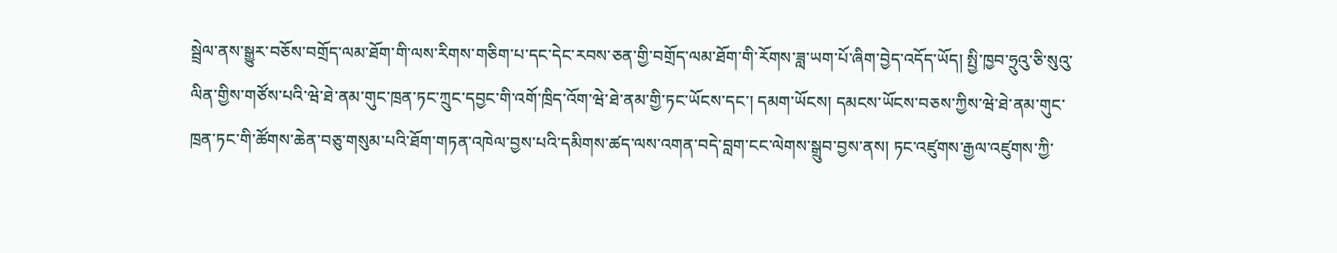སྦྲེལ་ནས་སྒྱུར་བཅོས་བགྲོད་ལམ་ཐོག་གི་ལས་རིགས་གཅིག་པ་དང་དེང་རབས་ཅན་གྱི་བགྲོད་ལམ་ཐོག་གི་རོགས་ཟླ་ཡག་པོ་ཞིག་བྱེད་འདོད་ཡོད། སྤྱི་ཁྱབ་ཧྲུའུ་ཅི་སུའུ་ལིན་གྱིས་གཙོས་པའི་ཝེ་ཐེ་ནམ་གུང་ཁྲན་ཏང་ཀྲུང་དབྱང་གི་འགོ་ཁྲིད་འོག་ཝེ་ཐེ་ནམ་གྱི་ཏང་ཡོངས་དང་། དམག་ཡོངས། དམངས་ཡོངས་བཅས་ཀྱིས་ཝེ་ཐེ་ནམ་གུང་ཁྲན་ཏང་གི་ཚོགས་ཆེན་བཅུ་གསུམ་པའི་ཐོག་གཏན་འཁེལ་བྱས་པའི་དམིགས་ཚད་ལས་འགན་བདེ་བླག་ངང་ལེགས་སྒྲུབ་བྱས་ནས། ཏང་འཛུགས་རྒྱལ་འཛུགས་ཀྱི་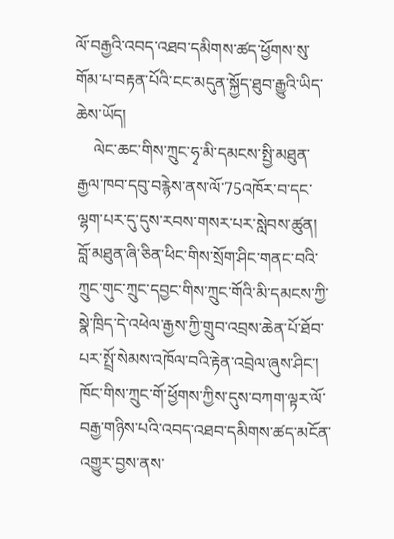ལོ་བརྒྱའི་འབད་འཐབ་དམིགས་ཚད་ཕྱོགས་སུ་གོམ་པ་བརྟན་པོའི་ངང་མདུན་སྐྱོད་ཐུབ་རྒྱུའི་ཡིད་ཆེས་ཡོད།
    ལེང་ཆང་གིས་ཀྲུང་ཧྭ་མི་དམངས་སྤྱི་མཐུན་རྒྱལ་ཁབ་དབུ་བརྙེས་ནས་ལོ་75འཁོར་བ་དང་ལྷག་པར་དུ་དུས་རབས་གསར་པར་སླེབས་ཚུན། བློ་མཐུན་ཞི་ཅིན་ཕིང་གིས་སྲོག་ཤིང་གནང་བའི་ཀྲུང་གུང་ཀྲུང་དབྱང་གིས་ཀྲུང་གོའི་མི་དམངས་ཀྱི་སྣེ་ཁྲིད་དེ་འཕེལ་རྒྱས་ཀྱི་གྲུབ་འབྲས་ཆེན་པོ་ཐོབ་པར་སྤྲོ་སེམས་འཁོལ་བའི་རྟེན་འབྲེལ་ཞུས་ཤིང་། ཁོང་གིས་ཀྲུང་གོ་ཕྱོགས་ཀྱིས་དུས་བཀག་ལྟར་ལོ་བརྒྱ་གཉིས་པའི་འབད་འཐབ་དམིགས་ཚད་མངོན་འགྱུར་བྱས་ནས་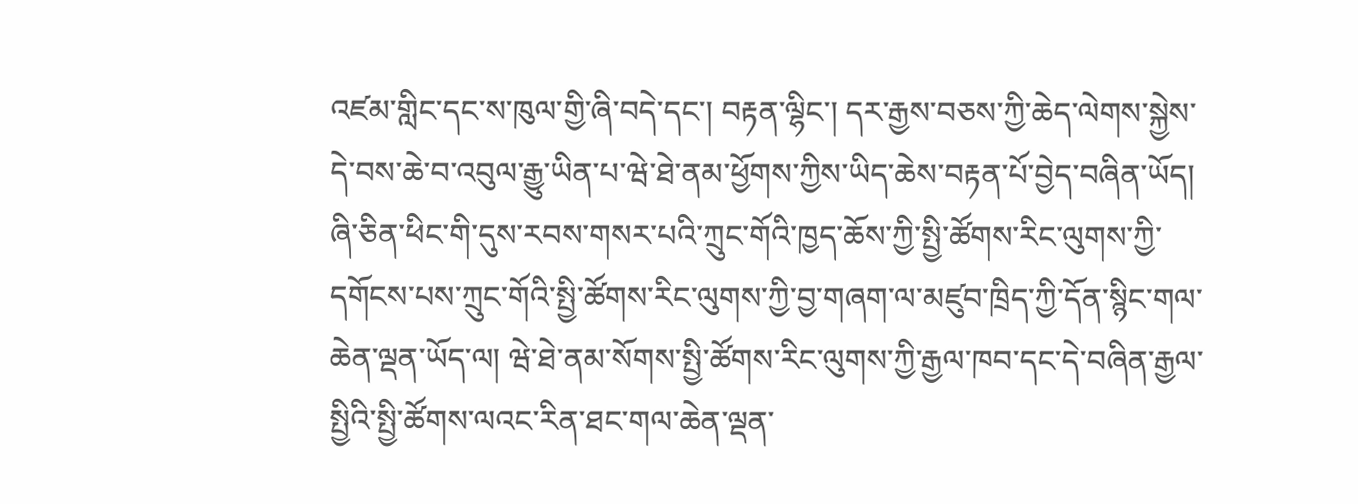འཛམ་གླིང་དང་ས་ཁུལ་གྱི་ཞི་བདེ་དང་། བརྟན་ལྷིང་། དར་རྒྱས་བཅས་ཀྱི་ཆེད་ལེགས་སྐྱེས་དེ་བས་ཆེ་བ་འབུལ་རྒྱུ་ཡིན་པ་ཝེ་ཐེ་ནམ་ཕྱོགས་ཀྱིས་ཡིད་ཆེས་བརྟན་པོ་བྱེད་བཞིན་ཡོད། ཞི་ཅིན་ཕིང་གི་དུས་རབས་གསར་པའི་ཀྲུང་གོའི་ཁྱད་ཆོས་ཀྱི་སྤྱི་ཚོགས་རིང་ལུགས་ཀྱི་དགོངས་པས་ཀྲུང་གོའི་སྤྱི་ཚོགས་རིང་ལུགས་ཀྱི་བྱ་གཞག་ལ་མཛུབ་ཁྲིད་ཀྱི་དོན་སྙིང་གལ་ཆེན་ལྡན་ཡོད་ལ། ཝེ་ཐེ་ནམ་སོགས་སྤྱི་ཚོགས་རིང་ལུགས་ཀྱི་རྒྱལ་ཁབ་དང་དེ་བཞིན་རྒྱལ་སྤྱིའི་སྤྱི་ཚོགས་ལའང་རིན་ཐང་གལ་ཆེན་ལྡན་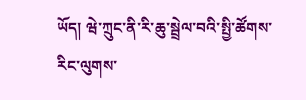ཡོད། ཝེ་ཀྲུང་ནི་རི་ཆུ་སྦྲེལ་བའི་སྤྱི་ཚོགས་རིང་ལུགས་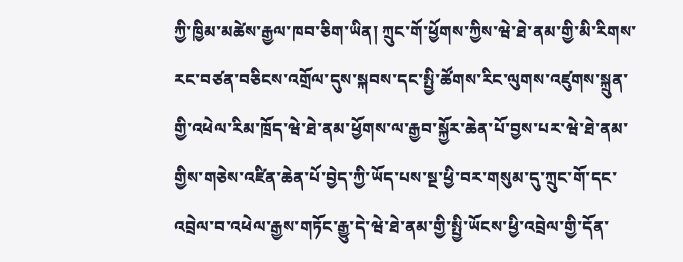ཀྱི་ཁྱིམ་མཚེས་རྒྱལ་ཁབ་ཅིག་ཡིན། ཀྲུང་གོ་ཕྱོགས་ཀྱིས་ཝེ་ཐེ་ནམ་གྱི་མི་རིགས་རང་བཙན་བཅིངས་འགྲོལ་དུས་སྐབས་དང་སྤྱི་ཚོགས་རིང་ལུགས་འཛུགས་སྐྲུན་གྱི་འཕེལ་རིམ་ཁྲོད་ཝེ་ཐེ་ནམ་ཕྱོགས་ལ་རྒྱབ་སྐྱོར་ཆེན་པོ་བྱས་པར་ཝེ་ཐེ་ནམ་གྱིས་གཅེས་འཛིན་ཆེན་པོ་བྱེད་ཀྱི་ཡོད་པས་སྔ་ཕྱི་བར་གསུམ་དུ་ཀྲུང་གོ་དང་འབྲེལ་བ་འཕེལ་རྒྱས་གཏོང་རྒྱུ་དེ་ཝེ་ཐེ་ནམ་གྱི་སྤྱི་ཡོངས་ཕྱི་འབྲེལ་གྱི་དོན་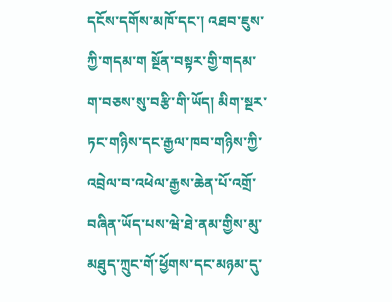དངོས་དགོས་མཁོ་དང་། འཐབ་ཇུས་ཀྱི་གདམ་ག སྔོན་བསྟར་གྱི་གདམ་ག་བཅས་སུ་བརྩི་གི་ཡོད། མིག་སྔར་ཏང་གཉིས་དང་རྒྱལ་ཁབ་གཉིས་ཀྱི་འབྲེལ་བ་འཕེལ་རྒྱས་ཆེན་པོ་འགྲོ་བཞིན་ཡོད་པས་ཝེ་ཐེ་ནམ་གྱིས་མུ་མཐུད་ཀྲུང་གོ་ཕྱོགས་དང་མཉམ་དུ་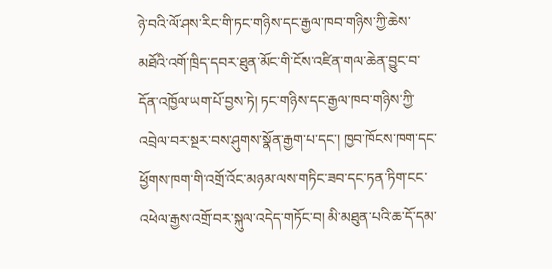ཉེ་བའི་ལོ་ཤས་རིང་གི་ཏང་གཉིས་དང་རྒྱལ་ཁབ་གཉིས་ཀྱི་ཆེས་མཐོའི་འགོ་ཁྲིད་དབར་ཐུན་མོང་གི་ངོས་འཛིན་གལ་ཆེན་བྱུང་བ་དོན་འཁྱོལ་ཡག་པོ་བྱས་ཏེ། ཏང་གཉིས་དང་རྒྱལ་ཁབ་གཉིས་ཀྱི་འབྲེལ་བར་སྔར་བས་ཤུགས་སྣོན་རྒྱག་པ་དང་། ཁྱབ་ཁོངས་ཁག་དང་ཕྱོགས་ཁག་གི་འགྲོ་འོང་མཉམ་ལས་གཏིང་ཟབ་དང་ཏན་ཏིག་ངང་འཕེལ་རྒྱས་འགྲོ་བར་སྐུལ་འདེད་གཏོང་བ། མི་མཐུན་པའི་ཆ་དོ་དམ་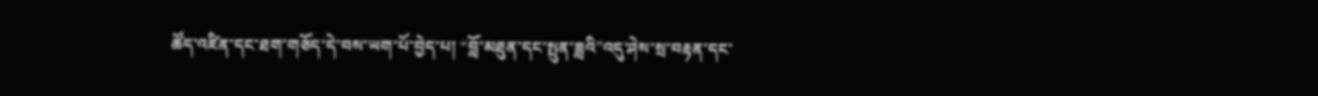ཚོད་འཛིན་དང་ཐག་གཅོད་དེ་བས་ཡག་པོ་བྱེད་པ། “བློ་མཐུན་དང་སྤུན་ཟླའི”འདུ་ཤེས་སྲ་བརྟན་དང་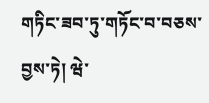གཏིང་ཟབ་ཏུ་གཏོང་བ་བཅས་བྱས་ཏེ། ཝེ་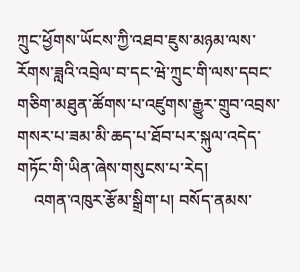ཀྲུང་ཕྱོགས་ཡོངས་ཀྱི་འཐབ་ཇུས་མཉམ་ལས་རོགས་ཟླའི་འབྲེལ་བ་དང་ཝེ་ཀྲུང་གི་ལས་དབང་གཅིག་མཐུན་ཚོགས་པ་འཛུགས་རྒྱུར་གྲུབ་འབྲས་གསར་པ་ཟམ་མི་ཆད་པ་ཐོབ་པར་སྐུལ་འདེད་གཏོང་གི་ཡིན་ཞེས་གསུངས་པ་རེད།
    འགན་འཁུར་རྩོམ་སྒྲིག་པ། བསོད་ནམས་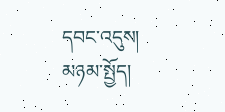དབང་འདུས།
མཉམ་སྤྱོད།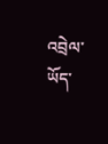འབྲེལ་ཡོད་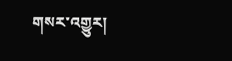གསར་འགྱུར།